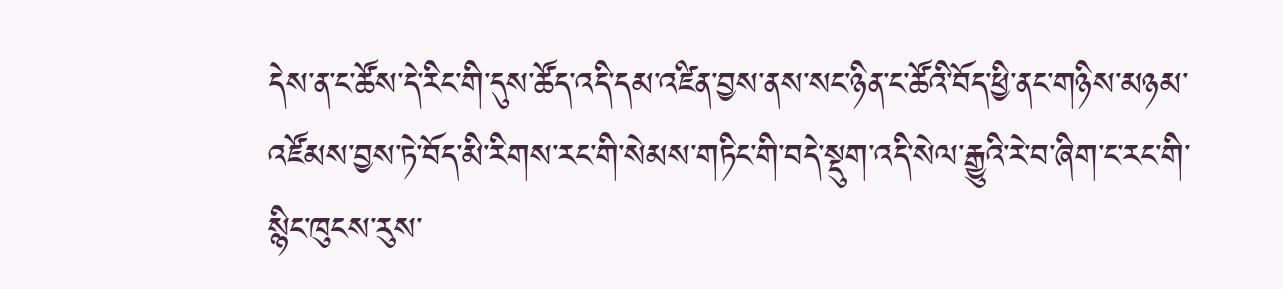དེས་ན་ང་ཚོས་དེ་རིང་གི་དུས་ཚོད་འདི་དམ་འཛིན་བྱས་ནས་སང་ཉིན་ང་ཚོའི་བོད་ཕྱི་ནང་གཉིས་མཉམ་འཛོམས་བྱས་ཏེ་བོད་མི་རིགས་རང་གི་སེམས་གཏིང་གི་བདེ་སྡུག་འདི་སེལ་རྒྱུའི་རེ་བ་ཞིག་ང་རང་གི་སྙིང་ཁུངས་རུས་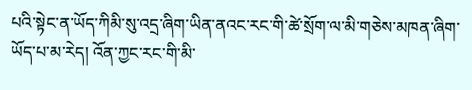པའི་སྟེང་ན་ཡོད་ཀིམི་སུ་འདྲ་ཞིག་ཡིན་ནའང་རང་གི་ཚེ་སྲོག་ལ་མི་གཅེས་མཁན་ཞིག་ཡོད་པ་མ་རེད། འོན་ཀྱང་རང་གི་མི་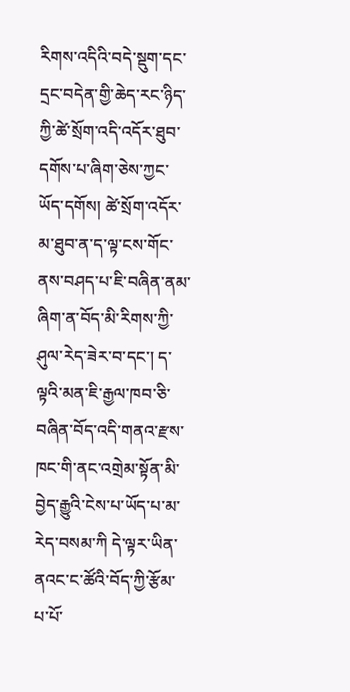རིགས་འདིའི་བདེ་སྡུག་དང་དྲང་བདེན་གྱི་ཆེད་རང་ཉིད་ཀྱི་ཚེ་སྲོག་འདི་འདོར་ཐུབ་དགོས་པ་ཞིག་ཅེས་ཀྱང་ཡོད་དགོས། ཚེ་སྲོག་འདོར་མ་ཐུབ་ན་ད་ལྟ་ངས་གོང་ནས་བཤད་པ་ཇི་བཞིན་ནམ་ཞིག་ན་བོད་མི་རིགས་ཀྱི་ཤུལ་རེད་ཟེར་བ་དང་། ད་ལྟའི་མན་ཇི་རྒྱལ་ཁབ་ཅི་བཞིན་བོད་འདི་གནའ་རྫས་ཁང་གི་ནང་འགྲེམ་སྟོན་མི་བྱེད་རྒྱུའི་ངེས་པ་ཡོད་པ་མ་རེད་བསམ་ཀི དེ་ལྟར་ཡིན་ནའང་ང་ཚོའི་བོད་ཀྱི་རྩོམ་པ་པོ་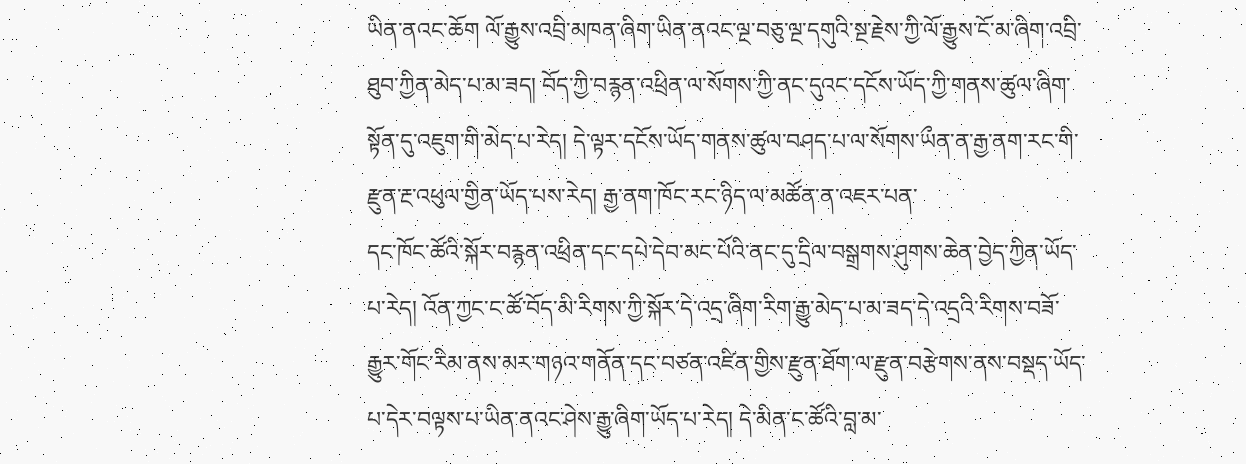ཡིན་ནའང་ཆོག ལོ་རྒྱུས་འབྲི་མཁན་ཞིག་ཡིན་ནའང་ལྔ་བཅུ་ལྔ་དགུའི་སྔ་རྗེས་ཀྱི་ལོ་རྒྱུས་ངོ་མ་ཞིག་འབྲི་ཐུབ་ཀྱིན་མེད་པ་མ་ཟད། བོད་ཀྱི་བརྙན་འཕྲིན་ལ་སོགས་ཀྱི་ནང་དུའང་དངོས་ཡོད་ཀྱི་གནས་ཚུལ་ཞིག་སྟོན་དུ་འཇུག་གི་མེད་པ་རེད། དེ་ལྟར་དངོས་ཡོད་གནས་ཚུལ་བཤད་པ་ལ་སོགས་ཡྀན་ན་རྒྱ་ནག་རང་གི་རྫུན་རྔ་འཕུལ་གྱིན་ཡོད་པས་རེད། རྒྱ་ནག་ཁོང་རང་ཉིད་ལ་མཚོན་ན་འཇར་པན་
དང་ཁོང་ཚོའི་སྐོར་བརྙན་འཕྲིན་དང་དཔེ་དེབ་མང་པོའི་ནང་དུ་དྲིལ་བསྒྲགས་ཤུགས་ཆེན་བྱེད་ཀྱིན་ཡོད་པ་རེད། འོན་ཀྱང་ང་ཚོ་བོད་མི་རིགས་ཀྱི་སྐོར་དེ་འདྲ་ཞིག་རིག་རྒྱུ་མེད་པ་མ་ཟད་དེ་འདྲའི་རིགས་བཟོ་རྒྱུར་གོང་རིམ་ནས་མར་གཉའ་གནོན་དང་བཙན་འཛིན་གྱིས་རྫུན་ཐོག་ལ་རྫུན་བརྩེགས་ནས་བསྡད་ཡོད་པ་དེར་བལྟས་པ་ཡིན་ནའང་ཤེས་རྒྱུ་ཞིག་ཡོད་པ་རེད། དེ་མིན་ང་ཚོའི་བླ་མ་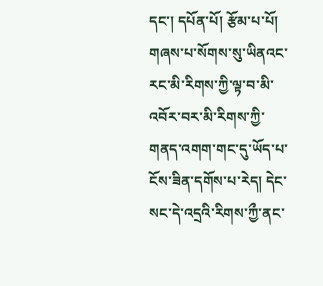དང་། དཔོན་པོ། རྩོམ་པ་པོ། གཞས་པ་སོགས་སུ་ཡིནའང་རང་མི་རིགས་ཀྱི་ལྟ་བ་མི་འབོར་བར་མི་རིགས་ཀྱི་གནད་འགག་གང་དུ་ཡོད་པ་ངོས་ཟིན་དགོས་པ་རེད། དེང་སང་དེ་འདྲའི་རིགས་ཀྱྀ་ནང་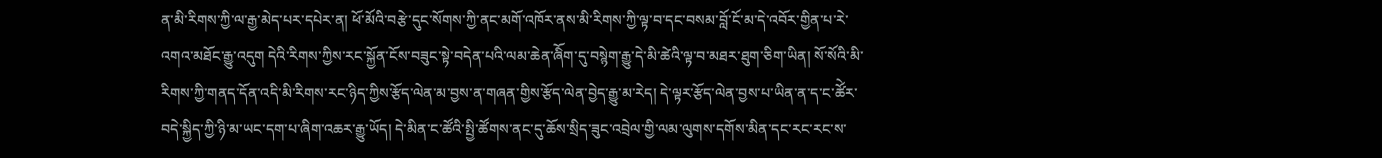ན་མི་རིགས་ཀྱི་ལ་རྒྱ་མེད་པར་དཔེར་ན། ཕོ་མོའི་བརྩེ་དུང་སོགས་ཀྱི་ནང་མགོ་འཁོར་ནས་མི་རིགས་ཀྱི་ལྟ་བ་དང་བསམ་བློ་ངོ་མ་དེ་འབོར་གྱིན་པ་རེ་འགའ་མཐོང་རྒྱུ་འདུག དེའི་རིགས་ཀྱིས་རང་སྐྱོན་ངོས་བཟུང་སྟེ་བདེན་པའི་ལམ་ཆེན་ཞིོག་དུ་བསྙེག་རྒྱུ་དེ་མི་ཚེའི་ལྟ་བ་མཐར་ཐུག་ཅིག་ཡིན། སོ་སོའི་མི་རིགས་ཀྱི་གནད་དོན་འདི་མི་རིགས་རང་ཉིད་ཀྱིས་རྩོད་ལེན་མ་བྱས་ན་གཞན་གྱིས་རྩོད་ལེན་བྱེད་རྒྱུ་མ་རེད། དེ་ལྟར་རྩོད་ལེན་བྱས་པ་ཡིན་ན་ད་ང་ཚོེར་བདེ་སྐྱིད་ཀྱི་ཉི་མ་ཡང་དག་པ་ཞིག་འཆར་རྒྱུ་ཡོད། དེ་མིན་ང་ཚོའི་སྤྱི་ཚོགས་ནང་དུ་ཆོས་སྲིད་ཟུང་འབྲེལ་གྱི་ལམ་ལུགས་དགོས་མིན་དང་རང་རང་ས་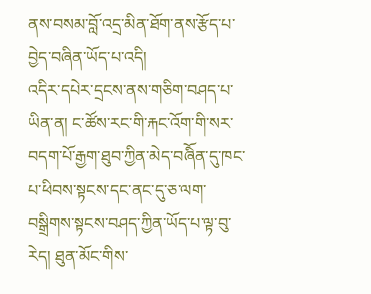ནས་བསམ་བློ་འདྲ་མིན་ཐོག་ནས་རྩོད་པ་བྱེད་བཞིན་ཡོད་པ་འདི།
འདིར་དཔེར་དྲངས་ནས་གཅིག་བཤད་པ་ཡིན་ན། ང་ཚོས་རང་གི་རྐང་འོག་གི་སར་བདག་པོ་རྒྱག་ཐུབ་ཀྱིན་མེད་བཞིོན་དུ་ཁང་པ་ཕིབས་སྟངས་དང་ནང་དུ་ཅ་ལག་བསྒྲིགས་སྟངས་བཤད་ཀྱིན་ཡོད་པ་ལྟ་བུ་རེད། ཐུན་མོང་གིས་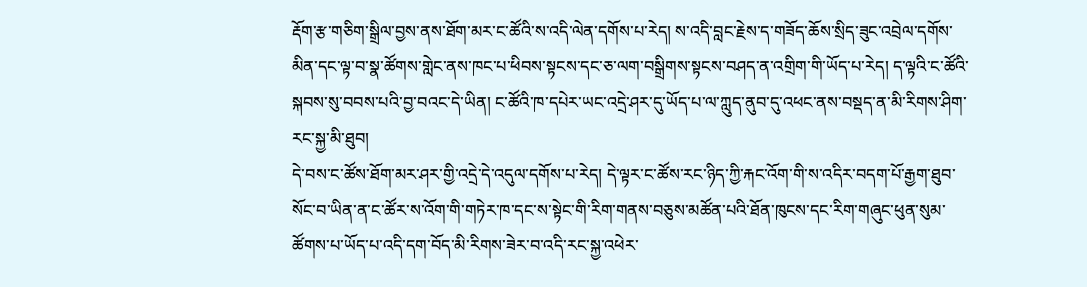རྡོག་རྩ་གཅིག་སྒྲིལ་བྱས་ནས་ཐོག་མར་ང་ཚོའི་ས་འདི་ལེན་དགོས་པ་རེད། ས་འདི་བླང་རྗེས་ད་གཟོད་ཆོས་སྲིད་ཟུང་འབྲེལ་དགོས་མིན་དང་ལྟ་བ་སྣ་ཚོགས་གླེང་ནས་ཁང་པ་ཕིབས་སྟངས་དང་ཅ་ལག་བསྒྲིགས་སྟངས་བཤད་ན་འགྲིག་གི་ཡོད་པ་རེད། ད་ལྟའི་ང་ཚོའི་སྐབས་སུ་བབས་པའི་བྱ་བའང་དེ་ཡིན། ང་ཚོའི་ཁ་དཔེར་ཡང་འདྲེ་ཤར་དུ་ཡོད་པ་ལ་ཀླུད་ནུབ་དུ་འཕང་ནས་བསྡད་ན་མི་རིགས་ཤིག་རང་སྐྱ་མི་ཐུབ།
དེ་བས་ང་ཚོས་ཐོག་མར་ཤར་གྱི་འདྲེ་དེ་འདུལ་དགོས་པ་རེད། དེ་ལྟར་ང་ཚོས་རང་ཉིད་ཀྱི་རྐང་འོག་གི་ས་འདིར་བདག་པོ་རྒྱག་ཐུབ་སོང་བ་ཡིན་ན་ང་ཚོར་ས་འོག་གི་གཏེར་ཁ་དང་ས་སྟེང་གི་རིག་གནས་བཅུས་མཚོན་པའི་ཐོན་ཁུངས་དང་རིག་གཞུང་ཕུན་སུམ་ཚོགས་པ་ཡོད་པ་འདི་དག་བོད་མི་རིགས་ཟེར་བ་འདི་རང་སྐྱ་འཕེར་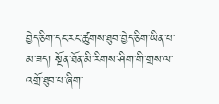བྱེད་ཅིག་དང་རང་ཚུགས་ཐུབ་བྱེད་ཅིག་ཡིན་པ་མ་ཟད། སྔོན་ཐོན་མི་རིགས་ཤིག་གི་གྲས་ལ་འགྲོ་ཐུབ་པ་ཞིག་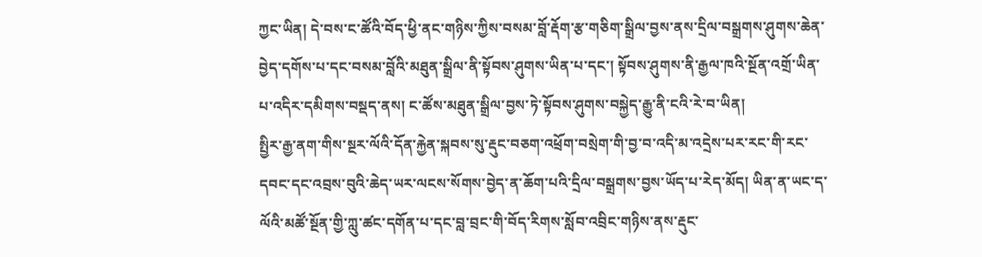ཀྱང་ཡིན། དེ་བས་ང་ཚོའི་བོད་ཕྱི་ནང་གཉིས་ཀྱིས་བསམ་བློ་རྡོག་རྩ་གཅིག་སྒྲིལ་བྱས་ནས་དྲིལ་བསྒྲགས་ཤུགས་ཆེན་བྱེད་དགོས་པ་དང་བསམ་བློའི་མཐུན་སྒྲིལ་ནི་སྟོབས་ཤུགས་ཡིན་པ་དང་། སྟོབས་ཤུགས་ནི་རྒྱལ་ཁའི་སྔོན་འགྲོ་ཡིན་པ་འདིར་དམིགས་བསྡད་ནས། ང་ཚོས་མཐུན་སྒྲིལ་བྱས་ཏེ་སྟོབས་ཤུགས་བསྐྱེད་རྒྱུ་ནི་ངའི་རེ་བ་ཡིན།
སྤྱིར་རྒྱ་ནག་གིས་སྔར་ལོའི་དོན་རྐྱེན་སྐབས་སུ་རྡུང་བཅག་འཕྲོག་བསྲེག་གི་བྱ་བ་འདི་མ་འདྲེས་པར་རང་གི་རང་དབང་དང་འབྲས་བུའི་ཆེད་ཡར་ལངས་སོགས་བྱེད་ན་ཆོག་པའི་དྲིལ་བསྒྲགས་བྱས་ཡོད་པ་རེད་མོད། ཡིན་ན་ཡང་ད་ལོའི་མཚོ་སྔོན་གྱི་ཀླུ་ཚང་དགོན་པ་དང་བླ་བྲང་གི་བོད་རིགས་སློབ་འབྲིང་གཉིས་ནས་རྡུང་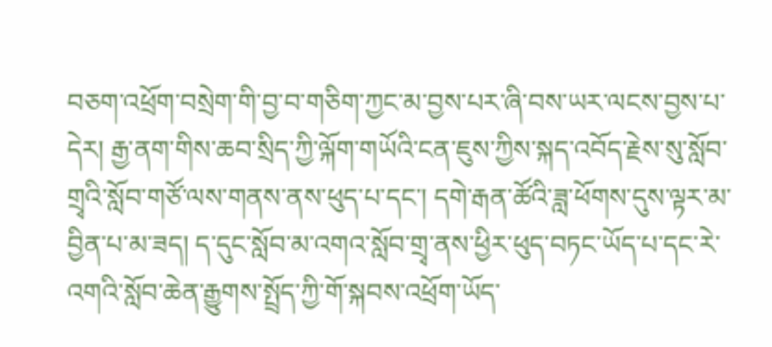བཅག་འཕྲོག་བསྲེག་གི་བྱ་བ་གཅིག་ཀྱང་མ་བྱས་པར་ཞི་བས་ཡར་ལངས་བྱས་པ་དེར། རྒྱ་ནག་གིས་ཆབ་སྲིད་ཀྱི་ལྐོག་གཡོའི་ངན་ཇུས་ཀྱིས་སྐད་འབོད་རྗེས་སུ་སློབ་གྲྭའི་སློབ་གཙོ་ལས་གནས་ནས་ཕུད་པ་དང་། དགེ་རྒན་ཚོའི་ཟླ་ཕོགས་དུས་ལྟར་མ་བྱིན་པ་མ་ཟད། ད་དུང་སློབ་མ་འགའ་སློབ་གྲྭ་ནས་ཕྱིར་ཕུད་བཏང་ཡོད་པ་དང་རེ་འགའི་སློབ་ཆེན་རྒྱུགས་སྤྲོད་ཀྱི་གོ་སྐབས་འཕྲོག་ཡོད་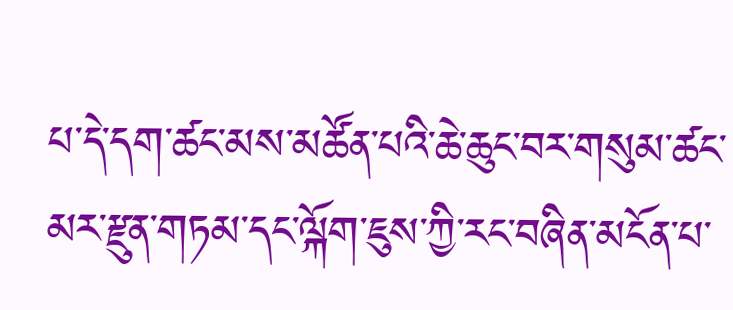པ་དེ་དག་ཚང་མས་མཚོན་པའི་ཆེ་ཆུང་བར་གསུམ་ཚང་མར་རྫུན་གཏམ་དང་ལྐོག་ཇུས་ཀྱི་རང་བཞིན་མངོན་པ་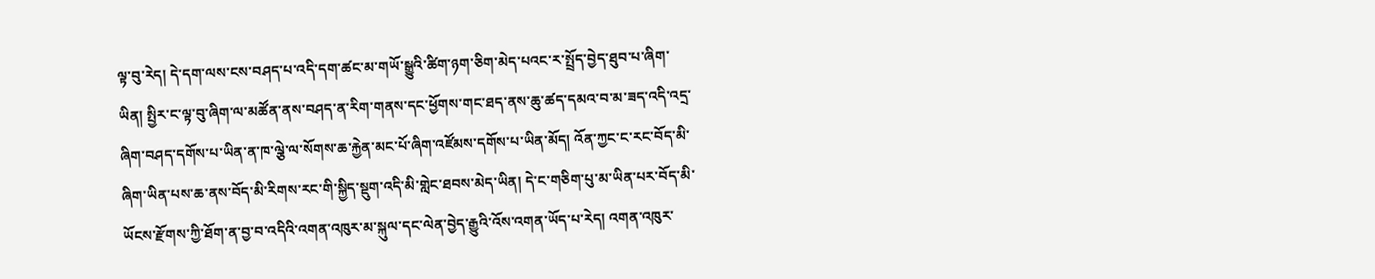ལྟ་བུ་རེད། དེ་དག་ལས་ངས་བཤད་པ་འདི་དག་ཚང་མ་གཡོ་སྒྱུའི་ཚིག་ཉག་ཅིག་མེད་པའང་ར་སྤྲོད་བྱེད་ཐུབ་པ་ཞིག་ཡིན། སྤྱིར་ང་ལྟ་བུ་ཞིག་ལ་མཚོན་ནས་བཤད་ན་རིག་གནས་དང་ཕྱོགས་གང་ཐད་ནས་ཆུ་ཚད་དམའ་བ་མ་ཟད་འདི་འདྲ་ཞིག་བཤད་དགོས་པ་ཡིན་ན་ཁ་ལྕེ་ལ་སོགས་ཆ་རྐྱེན་མང་པོ་ཞིག་འཛོམས་དགོས་པ་ཡིན་མོད། འོན་ཀྱང་ང་རང་བོད་མི་ཞིག་ཡིན་པས་ཆ་ནས་བོད་མི་རིགས་རང་གི་སྐྱིད་སྡུག་འདི་མི་གླེང་ཐབས་མེད་ཡིན། དེ་ང་གཅིག་པུ་མ་ཡིན་པར་བོད་མི་ཡོངས་རྫོགས་ཀྱི་ཐོག་ན་བྱ་བ་འདིའི་འགན་འཁུར་མ་སྐུལ་དང་ལེན་བྱེད་རྒྱུའི་འོས་འགན་ཡོད་པ་རེད། འགན་འཁུར་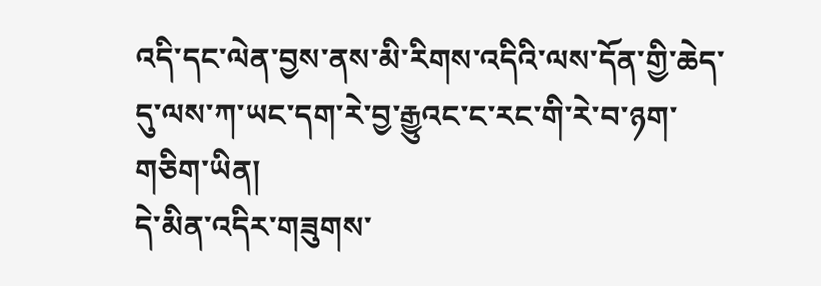འདི་དང་ལེན་བྱས་ནས་མི་རིགས་འདིའི་ལས་དོན་གྱི་ཆེད་དུ་ལས་ཀ་ཡང་དག་རེ་བྱ་རྒྱུའང་ང་རང་གི་རེ་བ་ཉག་གཅིག་ཡིན།
དེ་མིན་འདིར་གཟུགས་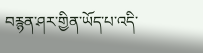བརྙན་ཤར་གྱིན་ཡོད་པ་འདི་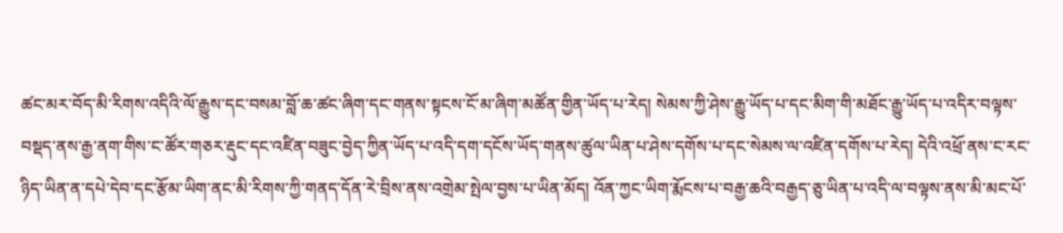ཚང་མར་བོད་མི་རིགས་འདིའི་ལོ་རྒྱུས་དང་བསམ་བློ་ཆ་ཚང་ཞིག་དང་གནས་སྟངས་ངོ་མ་ཞིག་མཚོན་གྱིན་ཡོད་པ་རེད། སེམས་ཀྱི་ཤེས་རྒྱུ་ཡོད་པ་དང་མིག་གི་མཐོང་རྒྱུ་ཡོད་པ་འདིར་བལྟས་བསྡད་ནས་རྒྱ་ནག་གིས་ང་ཚོར་གཅར་རྡུང་དང་འཛིན་བཟུང་བྱེད་ཀྱིན་ཡོད་པ་འདི་དག་དངོས་ཡོད་གནས་ཚུལ་ཡིན་པ་ཤེས་དགོས་པ་དང་སེམས་ལ་འཛིན་དགོས་པ་རེད། དེའི་འཕྲོ་ནས་ང་རང་ཉིད་ཡིན་ན་དཔེ་དེབ་དང་རྩོམ་ཡིག་ནང་མི་རིགས་ཀྱི་གནད་དོན་རེ་བྲིས་ནས་འགྲེམ་སྤེལ་བྱས་པ་ཡིན་མོད། འོན་ཀྱང་ཡིག་རྨོངས་པ་བརྒྱ་ཆའི་བརྒྱད་ཅུ་ཡིན་པ་འདི་ལ་བལྟས་ནས་མི་མང་པོ་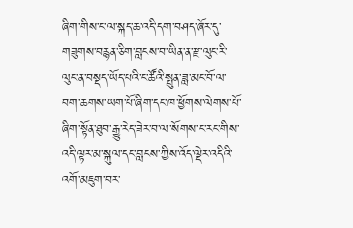ཞིག་གིས་ང་ལ་སྐད་ཆ་འདི་དག་བཤད་ཞོར་དུ་གཟུགས་བརྙན་ཅིག་བླངས་བ་ཡིན་ན་རྫ་ལུང་རི་ལུང་ན་བསྡད་ཡོད་པའི་ང་ཚོའི་སྤུན་ཟླ་མང་བོ་ལ་བག་ཆགས་ཡག་པོ་ཞིག་དང་ཁ་ཕྱོགས་ལེགས་པོ་ཞིག་སྟོན་ཐུབ་རྒྱུ་རེད་ཟེར་བ་ལ་སོགས་ང་རང་གིས་འདི་ལྟར་མ་སྐུལ་དང་བླངས་ཀྱིས་འོད་ལྡེར་འདིའི་འགོ་མཇུག་བར་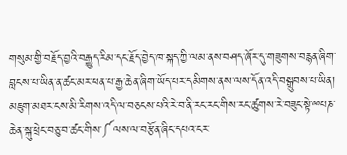གསུམ་གྱི་བརྗོད་བྱའི་བརྒྱུད་རིམ་དང་རྗོད་བྱེད་ཁ་སྐད་ཀྱི་ལམ་ནས་བཤད་ཞོར་དུ་གཟུགས་བརྙན་ཞིག་བླངས་པ་ཡིན་ན་ཚང་མར་ཕན་པ་རྒྱ་ཆེན་ཞིག་ཡོད་པར་དམིགས་ནས་ལས་དོན་འདི་བསྒྲུབས་པ་ཡིན།
མཇུག་མཐར་ངས་མི་རིགས་འདི་ལ་བཅངས་པའི་རེ་བ་ནི་རང་རང་གིས་རང་ཚུགས་རེ་བཟུང་སྟེ་ྋཔཎ་ཆེན་སྐུ་ཕྲེང་བཅུ་བ་ཚང་གིས་༼ལས་ལ་བརྩོན་ཞིང་དཔའ་ངར་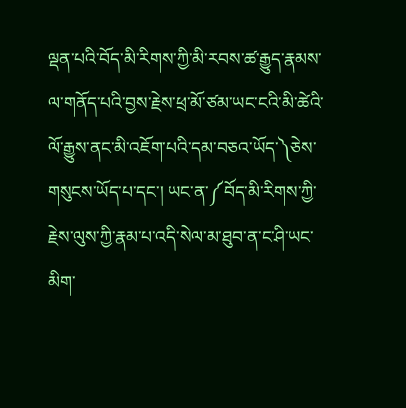ལྡན་པའི་བོད་མི་རིགས་ཀྱི་མི་རབས་ཚ་རྒྱུད་རྣམས་ལ་གནོད་པའི་བྱས་རྗེས་ཕྲ་མོ་ཙམ་ཡང་ངའི་མི་ཚེའི་ལོ་རྒྱུས་ནང་མི་འཇོག་པའི་དམ་བཅའ་ཡོད་༽ཅེས་གསུངས་ཡོད་པ་དང་། ཡང་ན་༼བོད་མི་རིགས་ཀྱི་རྗེས་ལུས་ཀྱི་རྣམ་པ་འདི་སེལ་མ་ཐུབ་ན་ང་ཤི་ཡང་མིག་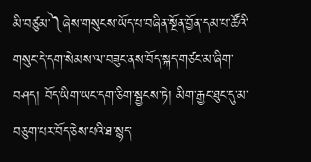མི་བཙུམ་༽ཞེས་གསུངས་ཡོད་པ་བཞིན་སྔོན་བྱོན་དམ་པ་ཚོའི་གསུང་དེ་དག་སེམས་ལ་བཟུང་ནས་བོད་སྐད་གཙང་མ་ཞིག་བཤད། བོད་ཡིག་ཡང་དག་ཅིག་སྦྱངས་ཏེ། མིག་རྒྱང་ཐུང་དུ་མ་བཅུག་པར་བོད་ཅེས་པའི་ཐ་སྙད་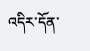འདིར་དོན་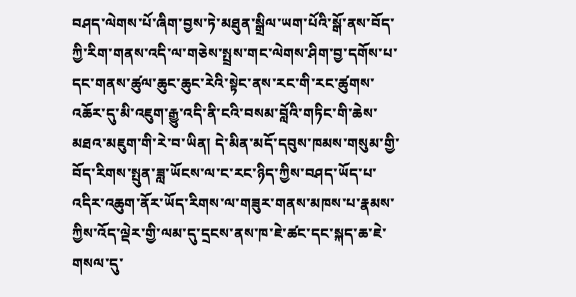བཤད་ལེགས་པོ་ཞིག་བྱས་ཏེ་མཐུན་སྒྲིལ་ཡག་པོའི་སྒོ་ནས་བོད་ཀྱི་རིག་གནས་འདི་ལ་གཅེས་སྤྲས་གང་ལེགས་ཤིག་བྱ་དགོས་པ་དང་གནས་ཚུལ་ཆུང་ཆུང་རེའི་སྟེང་ནས་རང་གི་རང་ཚུགས་འཆོར་དུ་མི་འཇུག་རྒྱུ་འདི་ནི་ངའི་བསམ་བློའི་གཏིང་གི་ཆེས་མཐའ་མཇུག་གི་རེ་བ་ཡིན། དེ་མིན་མདོ་དབུས་ཁམས་གསུམ་གྱི་བོད་རིགས་སྤུན་ཟླ་ཡོངས་ལ་ང་རང་ཉིད་ཀྱིས་བཤད་ཡོད་པ་འདིར་འཆུག་ནོར་ཡོད་རིགས་ལ་གཟུར་གནས་མཁས་པ་རྣམས་ཀྱིས་འོད་ལྡེར་གྱི་ལམ་དུ་དྲངས་ནས་ཁ་ཇེ་ཚང་དང་སྐད་ཆ་ཇེ་གསལ་དུ་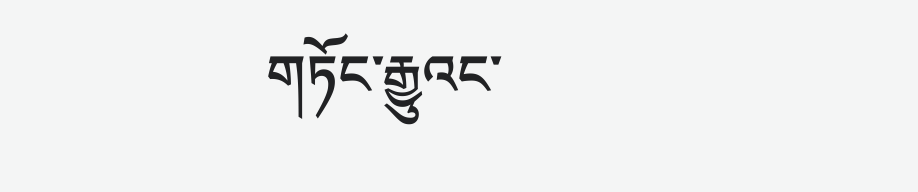གཏོང་རྒྱུའང་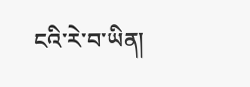ངའི་རེ་བ་ཡིན།